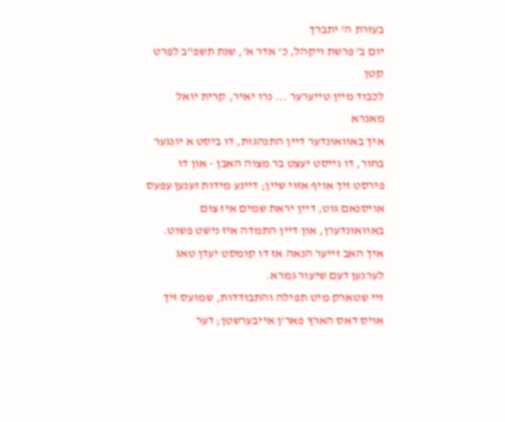בעזרת ה' יתברך
יום ב' פרשת ויקהל, כ' אדר א', שנת תשפ"ב לפרט קטן
לכבוד מיין טייערער ... נרו יאיר, קרית יואל מאנרא
איך באוואונדער דיין התנהגות, דו ביסט א יונגער בחור, דו גייסט יעצט בר מצוה האבן - און דו פירסט זיך אויף אזוי שיין; דיינע מידות זענען עפעס אויסנאם גוט, דיין יראת שמים איז צום באוואונדערן, און דיין התמדה איז נישט פשוט.
איך האב זייער הנאה אז דו קומסט יעדן טאג לערנען דעם שיעור גמרא.
זיי שטארק מיט תפילה והתבודדות, שמועס זיך אויס דאס הארץ פאר'ן אייבערשטן; דער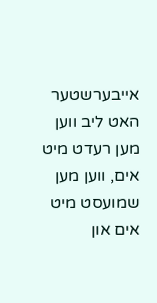אייבערשטער האט ליב ווען מען רעדט מיט אים, ווען מען שמועסט מיט אים און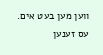ווען מען בעט אים.
עס זענען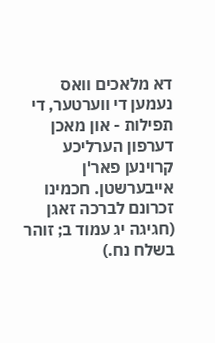דא מלאכים וואס נעמען די ווערטער, די תפילות - און מאכן דערפון הערליכע קרוינען פאר'ן אייבערשטן. חכמינו זכרונם לברכה זאגן (חגיגה יג עמוד ב; זוהר בשלח נח.)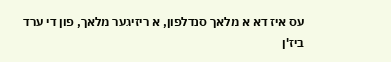עס איז דא א מלאך סנדלפון, א ריזיגער מלאך, פון די ערד ביז'ן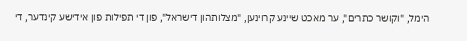הימל, "וקושר כתרים", ער מאכט שיינע קרוינען, "מצלותהון דישראל", פון די תפילות פון אידישע קינדער, די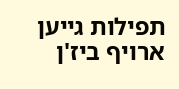תפילות גייען ארויף ביז'ן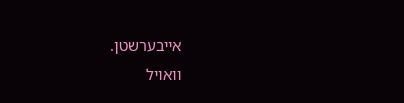אייבערשטן.
וואויל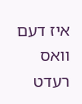איז דעם וואס רעדט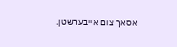אסאך צום אייבערשטן.